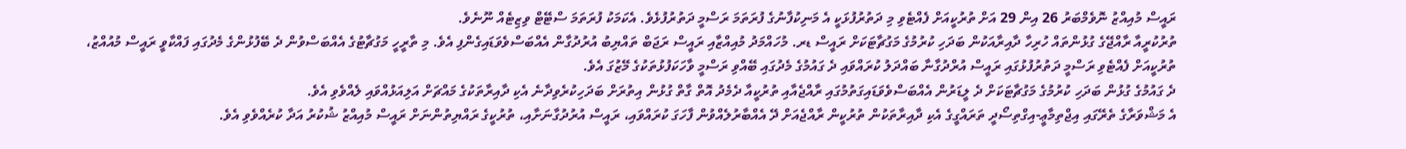ރައީސް މުއިއްޒު ނޮވެމްބަރު 26 އިން 29 އަށް ތުރުކީއަށް ފެއްޓެވި މި ދަތުރުފުޅަކީ އެ މަނިކުފާނުގެ ފުރަތަމަ ރަސްމީ ދަތުރުފުޅެވެ. އެކަމަކު ފުރަތަމަ ސްޓޭޓް ވިޒިޓެއް ނޫނެވެ.
ތުރުކުރީއާ ރާއްޖޭގެ ގުޅުންތައް ހުރިހާ ދާއިރާއަކުން ބަދަހި ކުރުމުގެ މަގުޗާޓަކަށް ރައީސް ޑރ. މުހައްމަދު މުއިއްޒާއި ރައީސް ރަޖަބް ތައްޔިބު އުރުދުގާން އެއްބަސްވެވަޑައިގެންފި އެވެ. މި ތާރީހީ މަގުޗާޓުގެ އެއްބަސްވުން ދެ ބޭފުޅުންގެ މެދުގައި ފައްކާވީ ރައީސް މުއުއްޒު، ތުރުކީއަށް ފެއްޓެވި ރަސްމީ ދަތުރުފުޅުގައި ރައީސް އުރްދުގާނާ ބައްދަލު ކުރައްވައި ދެ ގައުމުގެ މެދުގައި ބޭއްވި ރަސްމީ ވާހަކަފުޅުތަކުގެ މޭޒުގަ އެވެ.
ދެ ގައުމުގެ ގުޅުން ބަދަހި ކުރުމުގެ މަގުޗާޓަކަށް ދެ ލީޑަރުން އެއްބަސްވެވަޑައިގަތުމުގައި ރާއްޖެއާއި ތުރުކީއާ ދެމެދު އޮތް ގާތް ގުޅުން އިތުރަށް ބަދަހިކުރެވިދާނެ އެކި ދާއިރާތަކުގެ މައްޗަށް އަލިއަޅުއްވައި ލެއްވެވި އެވެ.
އެ މަޝްވަރާގެ ތެރޭގައި އިޖްތިމާޢީ-އިގްތިސޯދީ ތަރައްގީގެ އެކި ދާއިރާތަކުން ތުރުކީން ރާއްޖެއަށް ދޭ އެއްބާރުލެއްވުން ފާހަގަ ކުރައްވައި، ރައީސް އުރުދުގާނަށާއި، ތުރުކީގެ ރައްޔިތުންނަށް ރައީސް މުއިއްޒު ޝުކުރު އަދާ ކުރެއްވެވި އެވެ.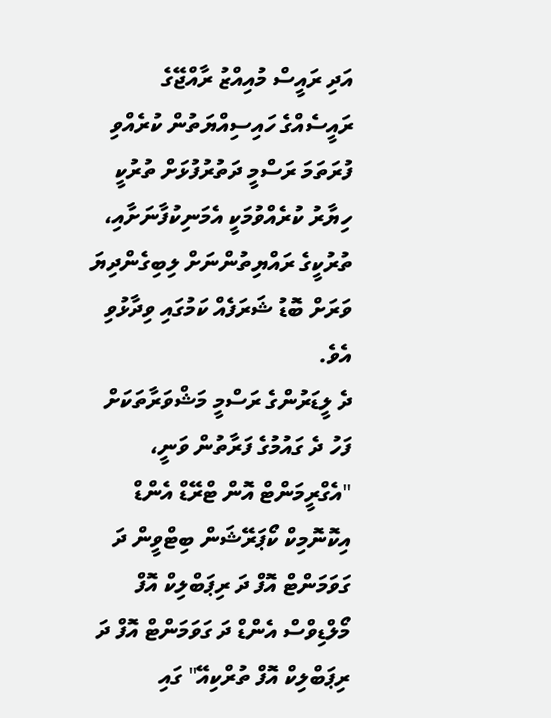އަދި ރައީސް މުއިއްޒު ރާއްޖޭގެ ރައީސެއްގެ ހައިސިއްޔަތުން ކުރެއްވި ފުރަތަމަ ރަސްމީ ދަތުރުފުޅަށް ތުރުކީ ހިޔާރު ކުރެއްވުމަކީ އެމަނިކުފާނަށާއި، ތުރުކީގެ ރައްޔިތުންނަށް ލިބިގެންދިޔަ ވަރަށް ބޮޑު ޝަރަފެއް ކަމުގައި ވިދާޅުވި އެވެ.
ދެ ލީޑަރުންގެ ރަސްމީ މަޝްވަރާތަކަށް ފަހު ދެ ގައުމުގެ ފަރާތުން ވަނީ، "އެގްރީމަންޓް އޮން ޓްރޭޑް އެންޑް އިކޮނޮމިކް ކޯޕަރޭޝަން ބިޓްވީން ދަ ގަވަމަންޓް އޮފް ދަ ރިޕަބްލިކް އޮފް މޯލްޑިވްސް އެންޑް ދަ ގަވަމަންޓް އޮފް ދަ ރިޕަބްލިކް އޮފް ތުރްކިއޭ" ގައި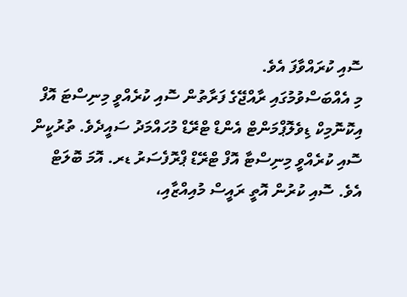ސޮއި ކުރައްވާފަ އެވެ.
މި އެއްބަސްވުމުގައި ރާއްޖޭގެ ފަރާތުން ސޮއި ކުރެއްވީ މިނިސްޓަ އޮފް އިކޮނޮމިކް ޑިވެލޮޕްމަންޓް އެންޑް ޓްރޭޑް މުހައްމަދު ސައީދެވެ. ތުރުކީން ސޮއި ކުރެއްވީ މިނިސްޓާ އޮފް ޓްރޭޑް ޕްރޮފެސަރު ޑރ. އޮމަ ބޮލަޓް އެވެ. ސޮއި ކުރުން އޮތީ ރައީސް މުއިއްޒާއި،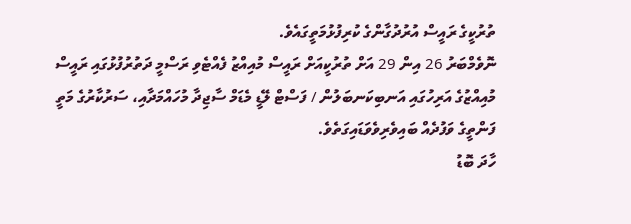ތުރުކީގެ ރައީސް އުރުދުގާންގެ ކުރިފުޅުމަތީގައެވެ.
ނޮވެމްބަރު 26 އިން 29 އަށް ތުރުކީއަށް ރައީސް މުއިއްޒު ފެއްޓެވި ރަސްމީ ދަތުރުފުޅުގައި ރައީސް މުއިއްޒުގެ އަރިހުގައި އަނބިކަނބަލުން / ފަސްޓް ލޭޑީ މެޑަމް ސާޖިދާ މުހައްމަދާއި، ސަރުކާރުގެ މަތީ ފަންތީގެ ވަފުދެއް ބައިވެރިވެވަޑައިގަތެވެ.
ހާދަ ބޮޑު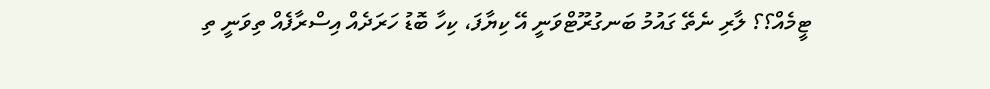ޓީމެއް؟؟ ލާރި ނެތޭ ގައުމު ބަނގުރޫޓްވަނީ އޭ ކިޔާފަ، ކިހާ ބޮޑު ހަރަދެއް އިސްރާފެއް ތިވަނީ ތި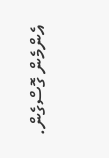އެންމެން ގޮސްގެން.